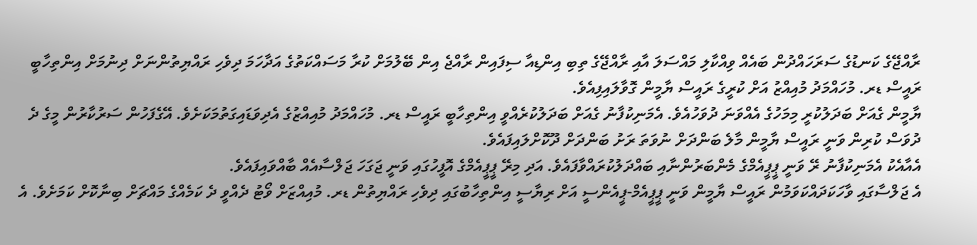ރާއްޖޭގެ ކަނޑުގެ ސަރަހައްދުން ބައެއް ވިއްކާލި މައްސަލަ އާއި ރާއްޖޭގެ ތިބި އިންޑިއާ ސިފައިން ރާއްޖެ އިން ބޭލުމަށް ކުރާ މަސައްކަތުގެ އަދާހަމަ ދިވެހި ރައްޔިތުންނަށް ދިނުމަށް އިންތިހާބީ ރައީސް ޑރ. މުހައްމަދު މުއިއްޒު އަށް ކުރީގެ ރައީސް ޔާމީން ގޮވާލައިފިއެވެ.
ޔާމީން ގެއަށް ބަދަލުކުރީ މިމަހުގެ އެއްވަނަ ދުވަހުއެވެ. އެމަނިކުފާނު ގެއަށް ބަދަލުކުރެއްވީ އިންތިހާބީ ރައީސް ޑރ. މުހައްމަދު މުއިއްޒުގެ އެދިވަޑައިގަތުމަކަށެވެ. އޭގެފަހުން ސަރުކާރުން މީގެ ދެ ދުވަސް ކުރިން ވަނީ ރައީސް ޔާމީން މާލެ ބަންދަށް ނުވަތަ ރަށު ބަންދަށް ދޫކޮށްލައިފައެވެ.
އެއާއެކު އެމަނިކުފާނު ރޭ ވަނީ ޕީޕީއެމްގެ މެންބަރުންނާއި ބައްދަލުކުރައްވާފައެވެ. އަދި މިރޭ ޕީޕީއެމްގެ އޮފީހުގައި ވަނީ ޖަގަހަ ޖަލްސާއެއް ބާއްވައިފައެވެ.
އެ ޖަލްސާގައި ވާހަކަދައްކަވަމުން ރައީސް ޔާމީން ވަނީ ޕީޕީއެމް-ޕީއެންސީ އަށް ރިޔާސީ އިންތިހާބުގައި ދިވެހި ރައްޔިތުން ޑރ. މުއިއްޒަށް ވޯޓު ދެއްވީ ދެ ކަމެއްގެ މައްޗަށް ބިނާކޮށް ކަމަށެވެ. އެ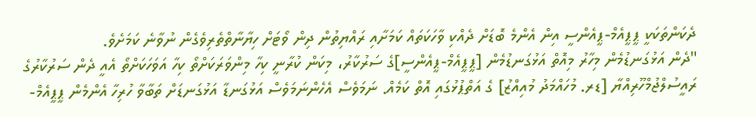ދެކަންތަކަކީ ޕީޕީއެމް-ޕީއެންސީ އިން އެންމެ ބޮޑަށް ދެއްކި ވާހަކަތައް ކަމަށާއި ރައްޔިތުން ދިން ވޯޓަށް ހިޔާނާތްތެރިވެގެން ނުވާނެ ކަމަށެވެ.
"ދެން އަޅުގަނޑުމެން މިހާރު މިއޮތް އަޅުގަނޑުމެން [ޕީޕީއެމް-ޕީއެންސީ]ގެ ސަރުކާރު، މިކަން ކުރާނީ ކިހާ މިންވަރަކަށްތޯ ކިހާ އަވަހަކަށްތޯ އެއީ ދެން ސަރުކާރުގެ ރައީސުލްޖުމްހޫރިއްޔާ [ޑރ. މުހައްމަދު މުއިއްޒު] ގެ އަތްޕުޅުގައި އޮތް ކަމެއް. ނަމަވެސް އެހެންނަމަވެސް އަޅުގަނޑާ އަޅުގަނޑަށް ތަބާވާ ހުރިހާ އެންމެން ޕީޕީއެމް-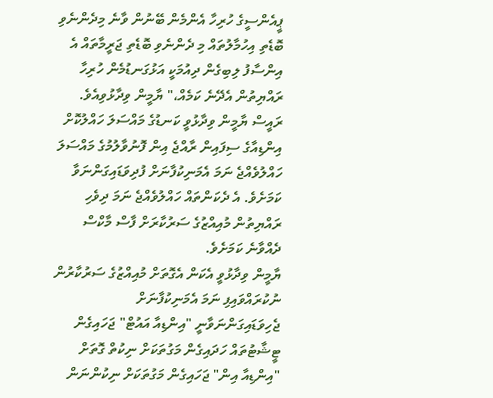ޕީއެންސީގެ ހުރިހާ އެންމެން ބޭނުން ވާނެ މިދެންނެވި ބޮޑެތި އިހުމާލުތައް މި ދެންނެވި ބޮޑެތި ޖަރީމާތައް އެ އިންސާފު ލިބިގެން ދިއުމަކީ އަޅުގަނޑުމެން ހުރިހާ ރައްޔިތުން އެދޭނެ ކަމެއް،" ޔާމީން ވިދާޅުވިއެވެ.
ރައީސް ޔާމީން ވިދާޅުވީ ކަނޑުގެ މައްސަލަ ހައްލުކޮށް އިންޑިއާގެ ސިފައިން ރާއްޖެ އިން ފޮނުވާލުމުގެ މައްސަލަ ހައްލުވެއްޖެ ނަމަ އެމަނިކުފާނަށް ފުދިވަޑައިގަންނަވާ ކަމަށެވެ. އެ ދެކަންތައް ހައްލުވެއްޖެ ނަމަ ދިވެހި ރައްޔިތުން މުއިއްޒުގެ ސަރުކާރަށް ފާސް މާކްސް ދެއްވާނެ ކަމަށެވެ.
ޔާމީން ވިދާޅުވީ އެކަން އެގޮތަށް މުއިއްޒުގެ ސަރުކާރުން ނުކުރައްވައިފި ނަމަ އެމަނިކުފާނަށް ޖެހިވަޑައިގަންނަވާނީ "އިންޑިއާ އައުޓް" ޖަހައިގެން ޓީޝާޓުތައް ހަދައިގެން މަގުތަކަށް ނިކުތް ގޮތަށް "އިންޑިއާ އިން" ޖަހައިގެން މަގުތަކަށް ނިކުންނަން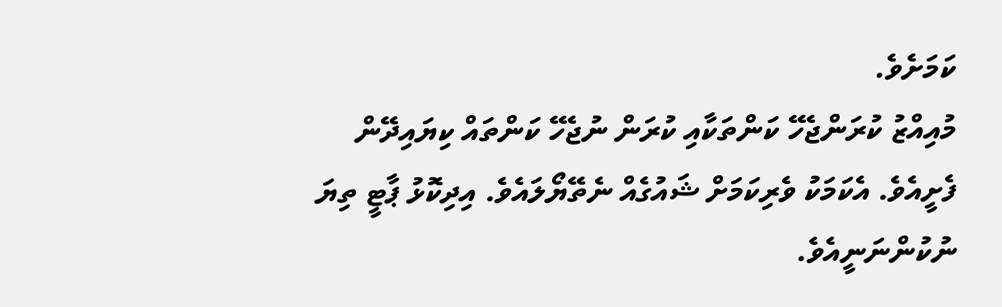ކަމަށެވެ.
މުއިއްޒު ކުރަންޖެހޭ ކަންތަކާއި ކުރަން ނުޖެހޭ ކަންތައް ކިޔައިދޭން ފެށީއެވެ. އެކަމަކު ވެރިކަމަށް ޝައުގެއް ނެތޭޔޯލައެވެ. އިދިކޮޅު ޕާޓީ ތިޔަ ނުކުންނަނީއެވެ.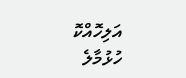އަލިހޮއްކޮ ހުޅުމާލެ